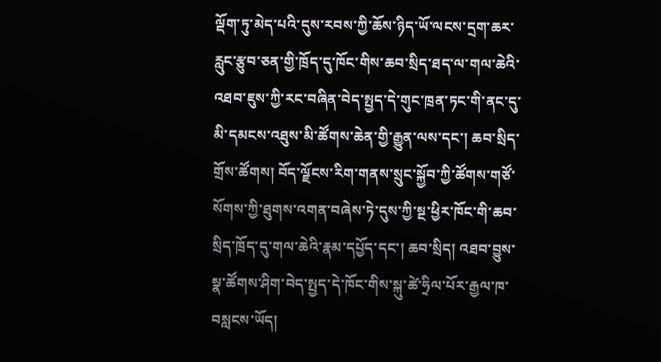ལྡོག་ཏུ་མེད་པའི་དུས་རབས་ཀྱི་ཆོས་ཉིད་ཡོ་ལངས་དྲག་ཆར་རླུང་རྩུབ་ཅན་གྱི་ཁྲོད་དུ་ཁོང་གིས་ཆབ་སྲིད་ཐད་ལ་གལ་ཆེའི་འཐབ་ཇུས་ཀྱི་རང་བཞིན་བེད་སྤྱད་དེ་གུང་ཁྲན་ཏང་གི་ནང་དུ་མི་དམངས་འཐུས་མི་ཚོགས་ཆེན་གྱི་རྒྱུན་ལས་དང་། ཆབ་སྲིད་གྲོས་ཚོགས། བོད་ལྗོངས་རིག་གནས་སྲུང་སྐྱོབ་ཀྱི་ཚོགས་གཙོ་སོགས་ཀྱི་ཐུགས་འགན་བཞེས་ཏེ་དུས་ཀྱི་སྔ་ཕྱིར་ཁོང་གི་ཆབ་སྲིད་ཁྲོད་དུ་གལ་ཆེའི་རྣམ་དཔྱོད་དང་། ཆབ་སྲིད། འཐབ་བྱུས་སྣ་ཚོགས་ཤིག་བེད་སྤྱད་དེ་ཁོང་གིས་སྐུ་ཚེ་ཧྲིལ་པོར་རྒྱལ་ཁ་བསླངས་ཡོད།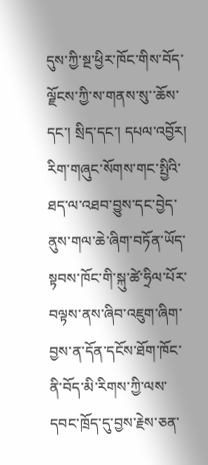དུས་ཀྱི་སྔ་ཕྱིར་ཁོང་གིས་བོད་ལྗོངས་ཀྱི་ས་གནས་སུ་་ཆོས་དང་། སྲིད་དང་། དཔལ་འབྱོར། རིག་གཞུང་སོགས་གང་སྤྱིའི་ཐད་ལ་འཐབ་བྱུས་དང་བྱེད་ནུས་གལ་ཆེ་ཞིག་བཏོན་ཡོད་སྟབས་ཁོང་གི་སྐུ་ཚེ་ཧྲིལ་པོར་བལྟས་ནས་ཞིབ་འཇུག་ཞིག་བྱས་ན་དོན་དངོས་ཐོག་ཁོང་ནི་བོད་མི་རིགས་ཀྱི་ལས་དབང་ཁྲོད་དུ་བྱས་རྗེས་ཅན་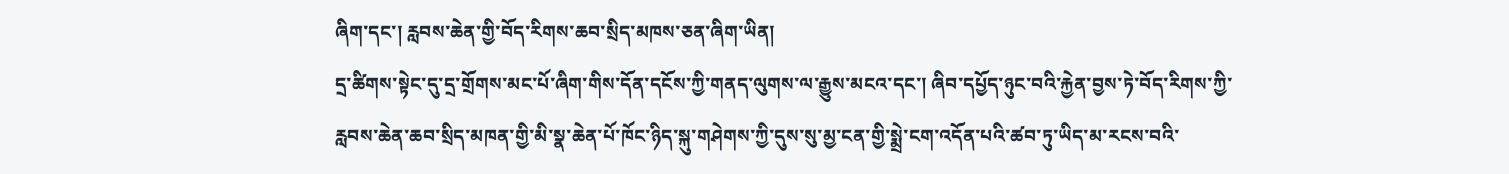ཞིག་དང་། རླབས་ཆེན་གྱི་བོད་རིགས་ཆབ་སྲིད་མཁས་ཅན་ཞིག་ཡིན།
དྲ་ཚིགས་སྟེང་དུ་དྲ་གྲོགས་མང་པོ་ཞིག་གིས་དོན་དངོས་ཀྱི་གནད་ལུགས་ལ་རྒྱུས་མངའ་དང་། ཞིབ་དཔྱོད་ཉུང་བའི་རྐྱེན་བྱས་ཏེ་བོད་རིགས་ཀྱི་རླབས་ཆེན་ཆབ་སྲིད་མཁན་གྱི་མི་སྣ་ཆེན་པོ་ཁོང་ཉིད་སྐུ་གཤེགས་ཀྱི་དུས་སུ་མྱ་ངན་གྱི་སྨྲེ་ངག་འདོན་པའི་ཚབ་ཏུ་ཡིད་མ་རངས་བའི་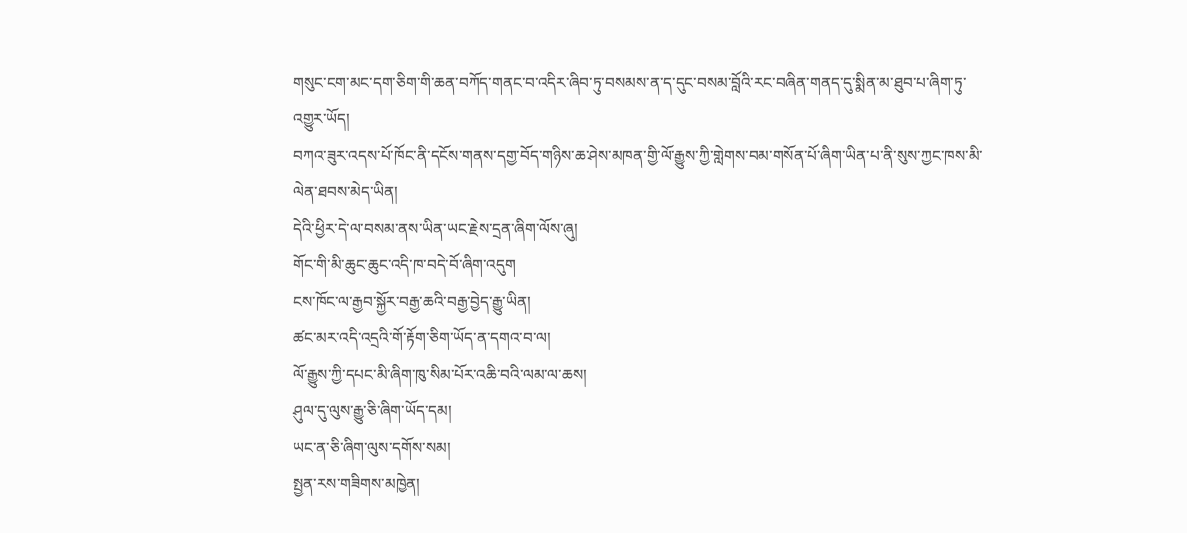གསུང་ངག་མང་དག་ཅིག་གི་ཆན་བཀོད་གནང་བ་འདིར་ཞིབ་ཏུ་བསམས་ན་ད་དུང་བསམ་བློའི་རང་བཞིན་གནད་དུ་སྨིན་མ་ཐུབ་པ་ཞིག་ཏུ་འགྱུར་ཡོད།
བཀའ་ཟུར་འདས་པོ་ཁོང་ནི་དངོས་གནས་དགྱ་བོད་གཉིས་ཆ་ཤེས་མཁན་གྱི་ལོ་རྒྱུས་ཀྱི་གླེགས་བམ་གསོན་པོ་ཞིག་ཡིན་པ་ནི་སུས་ཀྱང་ཁས་མི་ལེན་ཐབས་མེད་ཡིན།
དེའི་ཕྱིར་དེ་ལ་བསམ་ནས་ཡིན་ཡང་རྗེས་དྲན་ཞིག་ལོས་ཞུ།
གོང་གི་མི་ཆུང་ཆུང་འདི་ཁ་བདེ་བོ་ཞིག་འདུག
ངས་ཁོང་ལ་རྒྱབ་སྐྱོར་བརྒྱ་ཆའི་བརྒྱ་བྱེད་རྒྱུ་ཡིན།
ཚང་མར་འདི་འདྲའི་གོ་རྟོག་ཅིག་ཡོད་ན་དགའ་བ་ལ།
ལོ་རྒྱུས་ཀྱི་དཔང་མི་ཞིག་ཁུ་སིམ་པོར་འཆི་བའི་ལམ་ལ་ཆས།
ཤུལ་དུ་ལུས་རྒྱུ་ཅི་ཞིག་ཡོད་དམ།
ཡང་ན་ཅི་ཞིག་ལུས་དགོས་སམ།
སྤྱན་རས་གཟིགས་མཁྱེན།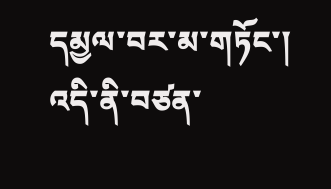དམྱལ་བར་མ་གཏོང་།
འདི་ནི་བཙན་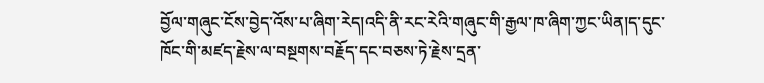བྱོལ་གཞུང་ངོས་བྱེད་འོས་པ་ཞིག་རེད།འདི་ནི་རང་རེའི་གཞུང་གི་རྒྱལ་ཁ་ཞིག་ཀྱང་ཡིན།ད་དུང་ཁོང་གི་མཛད་རྗེས་ལ་བསྔགས་བརྗོད་དང་བཅས་ཏེ་རྗེས་དྲན་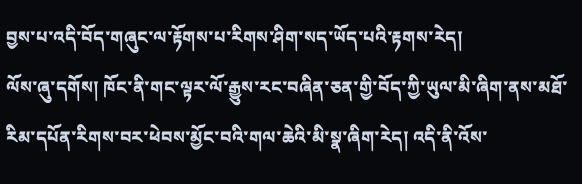བྱས་པ་འདི་བོད་གཞུང་ལ་རྟོགས་པ་རིགས་ཤིག་སད་ཡོད་པའི་རྟགས་རེད།
ལོས་ཞུ་དགོས། ཁོང་ནི་གང་ལྟར་ལོ་རྒྱུས་རང་བཞིན་ཅན་གྱི་བོད་ཀྱི་ཡུལ་མི་ཞིག་ནས་མཐོ་རིམ་དཔོན་རིགས་བར་ཕེབས་མྱོང་བའི་གལ་ཆེའི་མི་སྣ་ཞིག་རེད། འདི་ནི་འོས་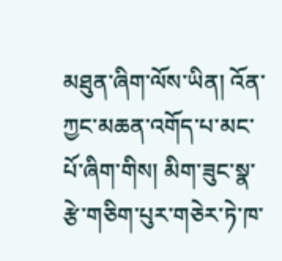མཐུན་ཞིག་ལོས་ཡིན། འོན་ཀྱང་མཆན་འགོད་པ་མང་པོ་ཞིག་གིས། མིག་ཟུང་སྣ་རྩེ་གཅིག་པུར་གཅེར་ཏེ་ཁ་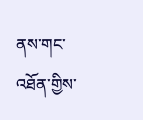ནས་གང་འཐོན་གྱིས་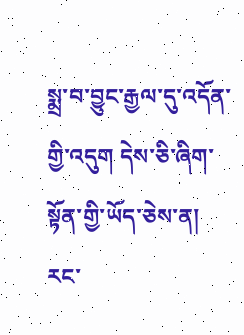སྨྲ་བ་བྱུང་རྒྱལ་དུ་འདོན་གྱི་འདུག དེས་ཅི་ཞིག་སྟོན་གྱི་ཡོད་ཅེས་ན། རང་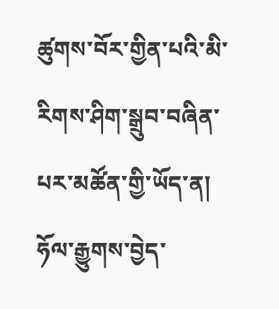ཚུགས་བོར་གྱིན་པའི་མི་རིགས་ཤིག་སྒྲུབ་བཞིན་པར་མཚོན་གྱི་ཡོད་ན། ཧོལ་རྒྱུགས་བྱེད་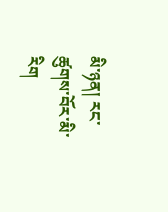མི་ཉན། རང་ཚུགས་བོར་མི་རིག